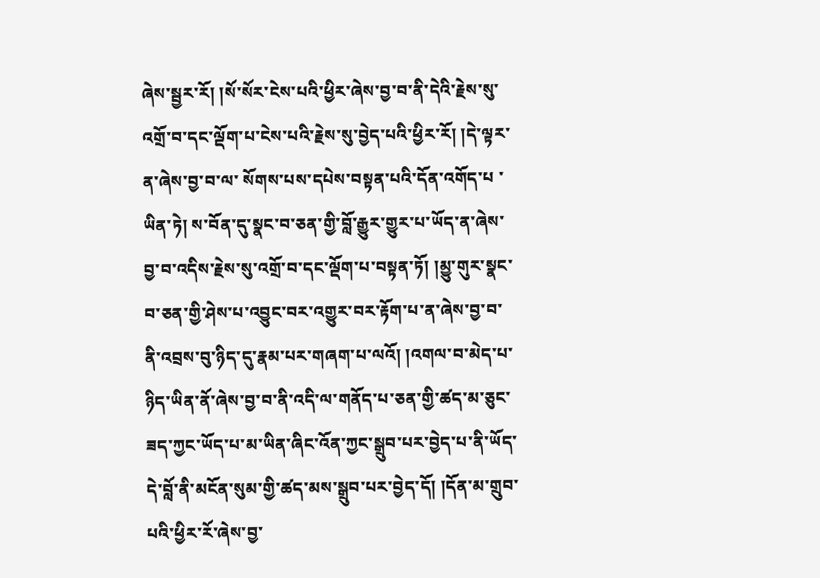ཞེས་སྦྱར་རོ། །སོ་སོར་ངེས་པའི་ཕྱིར་ཞེས་བྱ་བ་ནི་དེའི་རྗེས་སུ་འགྲོ་བ་དང་ལྡོག་པ་ངེས་པའི་རྗེས་སུ་བྱེད་པའི་ཕྱིར་རོ། །དེ་ལྟར་ན་ཞེས་བྱ་བ་ལ་ སོགས་པས་དཔེས་བསྟན་པའི་དོན་འགོད་པ ་ཡིན་ཏེ། ས་བོན་དུ་སྣང་བ་ཅན་གྱི་བློ་རྒྱུར་གྱུར་པ་ཡོད་ན་ཞེས་བྱ་བ་འདིས་རྗེས་སུ་འགྲོ་བ་དང་ལྡོག་པ་བསྟན་ཏོ། །མྱུ་གུར་སྣང་བ་ཅན་གྱི་ཤེས་པ་འབྱུང་བར་འགྱུར་བར་རྟོག་པ་ན་ཞེས་བྱ་བ་ནི་འབྲས་བུ་ཉིད་དུ་རྣམ་པར་གཞག་པ་ལའོ། །འགལ་བ་མེད་པ་ཉིད་ཡིན་ནོ་ཞེས་བྱ་བ་ནི་འདི་ལ་གནོད་པ་ཅན་གྱི་ཚད་མ་ཅུང་ཟད་ཀྱང་ཡོད་པ་མ་ཡིན་ཞིང་འོན་ཀྱང་སྒྲུབ་པར་བྱེད་པ་ནི་ཡོད་དེ་བློ་ནི་མངོན་སུམ་གྱི་ཚད་མས་སྒྲུབ་པར་བྱེད་དོ། །དོན་མ་གྲུབ་པའི་ཕྱིར་རོ་ཞེས་བྱ་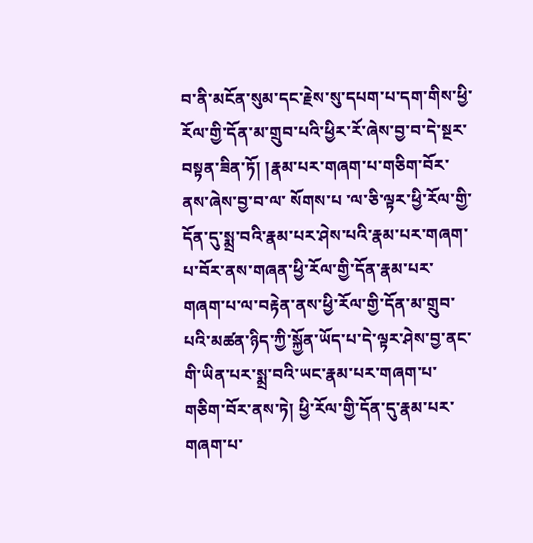བ་ནི་མངོན་སུམ་དང་རྗེས་སུ་དཔག་པ་དག་གིས་ཕྱི་རོལ་གྱི་དོན་མ་གྲུབ་པའི་ཕྱིར་རོ་ཞེས་བྱ་བ་དེ་སྔར་བསྟན་ཟིན་ཏོ། །རྣམ་པར་གཞག་པ་གཅིག་བོར་ནས་ཞེས་བྱ་བ་ལ་ སོགས་པ ་ལ་ཅི་ལྟར་ཕྱི་རོལ་གྱི་དོན་དུ་སྨྲ་བའི་རྣམ་པར་ཤེས་པའི་རྣམ་པར་གཞག་པ་བོར་ནས་གཞན་ཕྱི་རོལ་གྱི་དོན་རྣམ་པར་གཞག་པ་ལ་བརྟེན་ནས་ཕྱི་རོལ་གྱི་དོན་མ་གྲུབ་པའི་མཚན་ཉིད་ཀྱི་སྐྱོན་ཡོད་པ་དེ་ལྟར་ཤེས་བྱ་ནང་གི་ཡིན་པར་སྨྲ་བའི་ཡང་རྣམ་པར་གཞག་པ་གཅིག་བོར་ནས་ཏེ། ཕྱི་རོལ་གྱི་དོན་དུ་རྣམ་པར་གཞག་པ་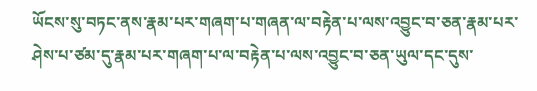ཡོངས་སུ་བཏང་ནས་རྣམ་པར་གཞག་པ་གཞན་ལ་བརྟེན་པ་ལས་འབྱུང་བ་ཅན་རྣམ་པར་ཤེས་པ་ཙམ་དུ་རྣམ་པར་གཞག་པ་ལ་བརྟེན་པ་ལས་འབྱུང་བ་ཅན་ཡུལ་དང་དུས་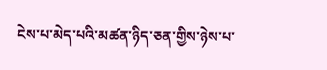ངེས་པ་མེད་པའི་མཚན་ཉིད་ཅན་གྱིས་ཉེས་པ་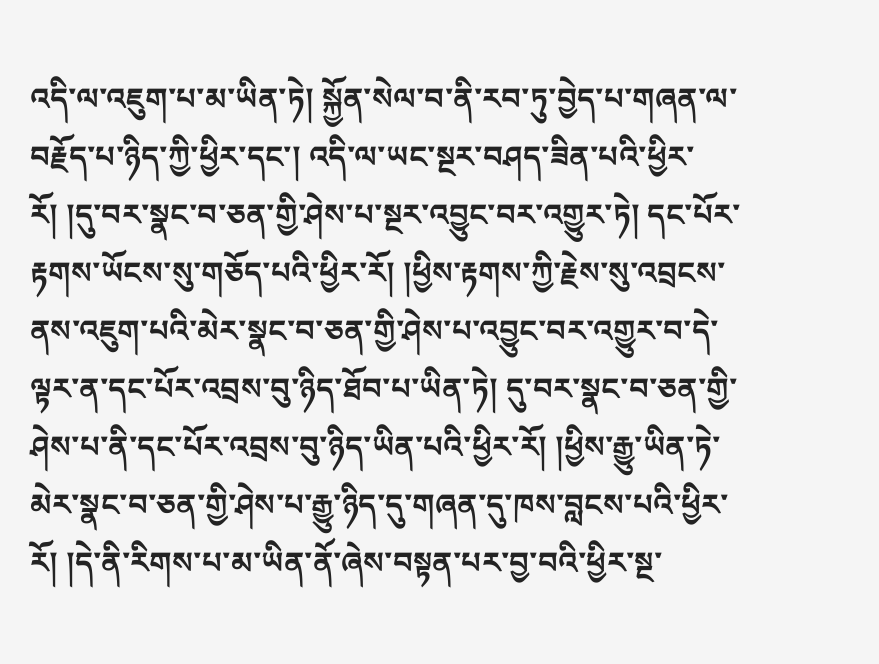འདི་ལ་འཇུག་པ་མ་ཡིན་ཏེ། སྐྱོན་སེལ་བ་ནི་རབ་ཏུ་བྱེད་པ་གཞན་ལ་བརྗོད་པ་ཉིད་ཀྱི་ཕྱིར་དང་། འདི་ལ་ཡང་སྔར་བཤད་ཟིན་པའི་ཕྱིར་རོ། །དུ་བར་སྣང་བ་ཅན་གྱི་ཤེས་པ་སྔར་འབྱུང་བར་འགྱུར་ཏེ། དང་པོར་རྟགས་ཡོངས་སུ་གཅོད་པའི་ཕྱིར་རོ། །ཕྱིས་རྟགས་ཀྱི་རྗེས་སུ་འབྲངས་ནས་འཇུག་པའི་མེར་སྣང་བ་ཅན་གྱི་ཤེས་པ་འབྱུང་བར་འགྱུར་བ་དེ་ལྟར་ན་དང་པོར་འབྲས་བུ་ཉིད་ཐོབ་པ་ཡིན་ཏེ། དུ་བར་སྣང་བ་ཅན་གྱི་ཤེས་པ་ནི་དང་པོར་འབྲས་བུ་ཉིད་ཡིན་པའི་ཕྱིར་རོ། །ཕྱིས་རྒྱུ་ཡིན་ཏེ་མེར་སྣང་བ་ཅན་གྱི་ཤེས་པ་རྒྱུ་ཉིད་དུ་གཞན་དུ་ཁས་བླངས་པའི་ཕྱིར་རོ། །དེ་ནི་རིགས་པ་མ་ཡིན་ནོ་ཞེས་བསྟན་པར་བྱ་བའི་ཕྱིར་སྔ་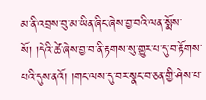མ་ནི་འབྲས་བུ་མ་ཡིན་ཞིང་ཞེས་བྱ་བའི་ལན་སྨོས་སོ། །དེའི་ཚེ་ཞེས་བྱ་བ་ནི་རྟགས་སུ་གྱུར་པ་དུ་བ་རྟོགས་པའི་དུས་ནའོ། །གང་ལས་དུ་བར་སྣང་བ་ཅན་གྱི་ཤེས་པ་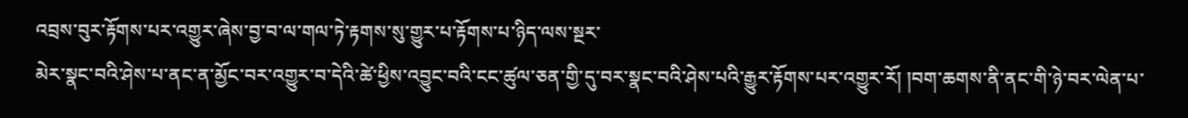འབྲས་བུར་རྟོགས་པར་འགྱུར་ཞེས་བྱ་བ་ལ་གལ་ཏེ་རྟགས་སུ་གྱུར་པ་རྟོགས་པ་ཉིད་ལས་སྔར་
མེར་སྣང་བའི་ཤེས་པ་ནང་ན་མྱོང་བར་འགྱུར་བ་དེའི་ཚེ་ཕྱིས་འབྱུང་བའི་ངང་ཚུལ་ཅན་གྱི་དུ་བར་སྣང་བའི་ཤེས་པའི་རྒྱུར་རྟོགས་པར་འགྱུར་རོ། །བག་ཆགས་ནི་ནང་གི་ཉེ་བར་ལེན་པ་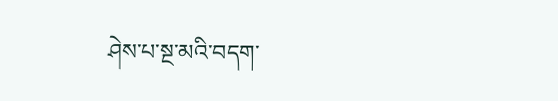ཤེས་པ་སྔ་མའི་བདག་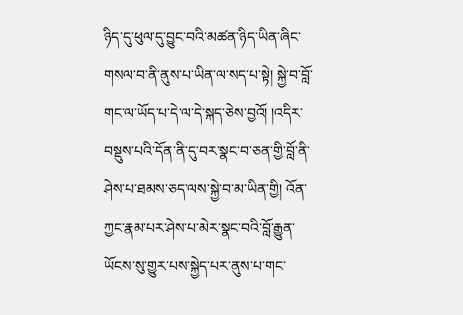ཉིད་དུ་ཕུལ་དུ་བྱུང་བའི་མཚན་ཉིད་ཡིན་ཞིང་གསལ་བ་ནི་ནུས་པ་ཡིན་ལ་སད་པ་སྟེ། སྐྱེ་བ་བློ་གང་ལ་ཡོད་པ་དེ་ལ་དེ་སྐད་ཅེས་བྱའོ། །འདིར་བསྡུས་པའི་དོན་ནི་དུ་བར་སྣང་བ་ཅན་གྱི་བློ་ནི་ཤེས་པ་ཐམས་ཅད་ལས་སྐྱེ་བ་མ་ཡིན་གྱི། འོན་ཀྱང་རྣམ་པར་ཤེས་པ་མེར་སྣང་བའི་བློ་རྒྱུན་ཡོངས་སུ་གྱུར་པས་སྐྱེད་པར་ནུས་པ་གང་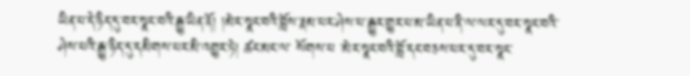ཡིན་པ་དེ་ཉིད་དུ་བར་སྣང་བའི་རྒྱུ་ཡིན་ནོ། །མེར་སྣང་བའི་བློས་རྣམ་པར་ཤེས་པ་རྒྱུར་གྱུར་པ་མ་ཡིན་པ་ནི་ལ་ལར་དུ་བར་སྣང་བའི་ཤེས་པའི་རྒྱུ་ཉིད་དུ་དམིགས་པར་མི་འགྱུར་ཏེ། ཚང་མང་ལ་ སོགས་པ ་མེར་སྣང་བའི་བློ་དང་བཅས་པར་དུ་བར་སྣང་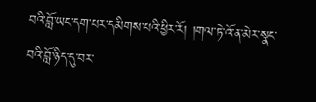བའི་བློ་ཡང་དག་པར་དམིགས་པའི་ཕྱིར་རོ། །གལ་ཏེ་འོ་ན་མེར་སྣང་བའི་བློ་ཉིད་དུ་བར་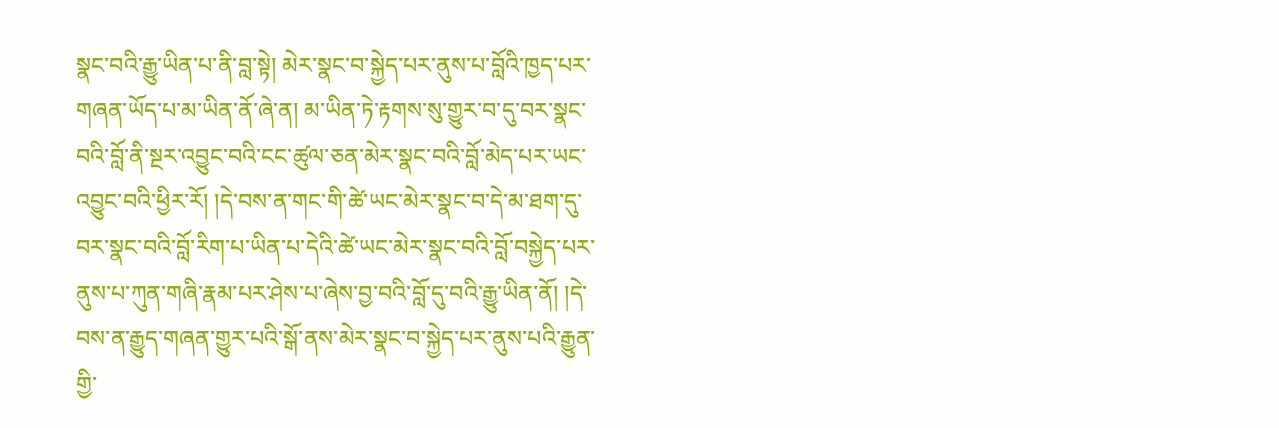སྣང་བའི་རྒྱུ་ཡིན་པ་ནི་བླ་སྟེ། མེར་སྣང་བ་སྐྱེད་པར་ནུས་པ་བློའི་ཁྱད་པར་གཞན་ཡོད་པ་མ་ཡིན་ནོ་ཞེ་ན། མ་ཡིན་ཏེ་རྟགས་སུ་གྱུར་བ་དུ་བར་སྣང་བའི་བློ་ནི་སྔར་འབྱུང་བའི་ངང་ཚུལ་ཅན་མེར་སྣང་བའི་བློ་མེད་པར་ཡང་འབྱུང་བའི་ཕྱིར་རོ། །དེ་བས་ན་གང་གི་ཚེ་ཡང་མེར་སྣང་བ་དེ་མ་ཐག་དུ་བར་སྣང་བའི་བློ་རིག་པ་ཡིན་པ་དེའི་ཚེ་ཡང་མེར་སྣང་བའི་བློ་བསྐྱེད་པར་ནུས་པ་ཀུན་གཞི་རྣམ་པར་ཤེས་པ་ཞེས་བྱ་བའི་བློ་དུ་བའི་རྒྱུ་ཡིན་ནོ། །དེ་བས་ན་རྒྱུད་གཞན་གྱུར་པའི་སྒོ་ནས་མེར་སྣང་བ་སྐྱེད་པར་ནུས་པའི་རྒྱུན་གྱི་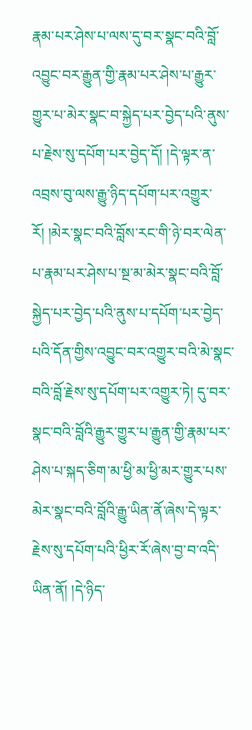རྣམ་པར་ཤེས་པ་ལས་དུ་བར་སྣང་བའི་བློ་འབྱུང་བར་རྒྱུན་གྱི་རྣམ་པར་ཤེས་པ་རྒྱུར་གྱུར་པ་མེར་སྣང་བ་སྐྱེད་པར་བྱེད་པའི་ནུས་པ་རྗེས་སུ་དཔོག་པར་བྱེད་དོ། །དེ་ལྟར་ན་འབྲས་བུ་ལས་རྒྱུ་ཉིད་དཔོག་པར་འགྱུར་རོ། །མེར་སྣང་བའི་བློས་རང་གི་ཉེ་བར་ལེན་པ་རྣམ་པར་ཤེས་པ་སྔ་མ་མེར་སྣང་བའི་བློ་སྐྱེད་པར་བྱེད་པའི་ནུས་པ་དཔོག་པར་བྱེད་པའི་དོན་གྱིས་འབྱུང་བར་འགྱུར་བའི་མེ་སྣང་བའི་བློ་རྗེས་སུ་དཔོག་པར་འགྱུར་ཏེ། དུ་བར་སྣང་བའི་བློའི་རྒྱུར་གྱུར་པ་རྒྱུན་གྱི་རྣམ་པར་ཤེས་པ་སྐད་ཅིག་མ་ཕྱི་མ་ཕྱི་མར་གྱུར་པས་མེར་སྣང་བའི་བློའི་རྒྱུ་ཡིན་ནོ་ཞེས་དེ་ལྟར་རྗེས་སུ་དཔོག་པའི་ཕྱིར་རོ་ཞེས་བྱ་བ་འདི་ཡིན་ནོ། །དེ་ཉིད་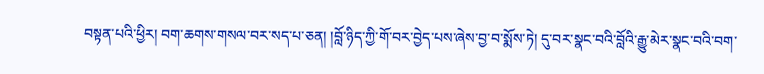བསྟན་པའི་ཕྱིར། བག་ཆགས་གསལ་བར་སད་པ་ཅན། །བློ་ཉིད་ཀྱི་གོ་བར་བྱེད་པས་ཞེས་བྱ་བ་སྨོས་ཏེ། དུ་བར་སྣང་བའི་བློའི་རྒྱུ་མེར་སྣང་བའི་བག་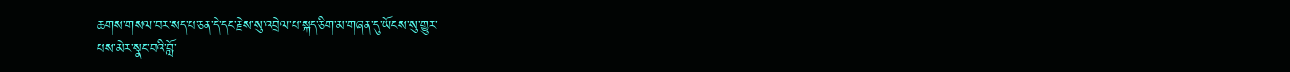ཆགས་གསལ་བར་སད་པ་ཅན་དེ་དང་རྗེས་སུ་འབྲེལ་པ་སྐད་ཅིག་མ་གཞན་དུ་ཡོངས་སུ་གྱུར་
པས་མེར་སྣང་བའི་བློ་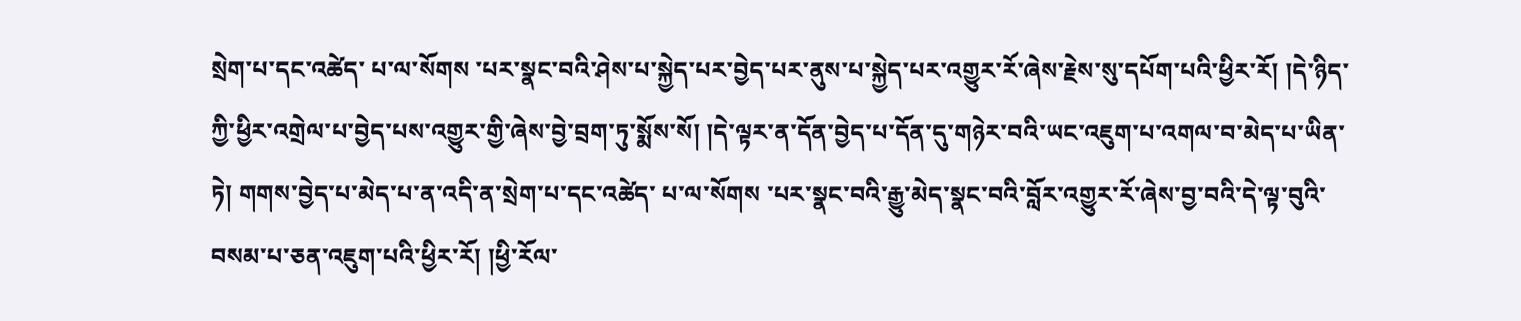སྲེག་པ་དང་འཚེད་ པ་ལ་སོགས ་པར་སྣང་བའི་ཤེས་པ་སྐྱེད་པར་བྱེད་པར་ནུས་པ་སྐྱེད་པར་འགྱུར་རོ་ཞེས་རྗེས་སུ་དཔོག་པའི་ཕྱིར་རོ། །དེ་ཉིད་ཀྱི་ཕྱིར་འགྲེལ་པ་བྱེད་པས་འགྱུར་གྱི་ཞེས་བྱེ་བྲག་ཏུ་སྨོས་སོ། །དེ་ལྟར་ན་དོན་བྱེད་པ་དོན་དུ་གཉེར་བའི་ཡང་འཇུག་པ་འགལ་བ་མེད་པ་ཡིན་ཏེ། གགས་བྱེད་པ་མེད་པ་ན་འདི་ན་སྲེག་པ་དང་འཚེད་ པ་ལ་སོགས ་པར་སྣང་བའི་རྒྱུ་མེད་སྣང་བའི་བློར་འགྱུར་རོ་ཞེས་བྱ་བའི་དེ་ལྟ་བུའི་བསམ་པ་ཅན་འཇུག་པའི་ཕྱིར་རོ། །ཕྱི་རོལ་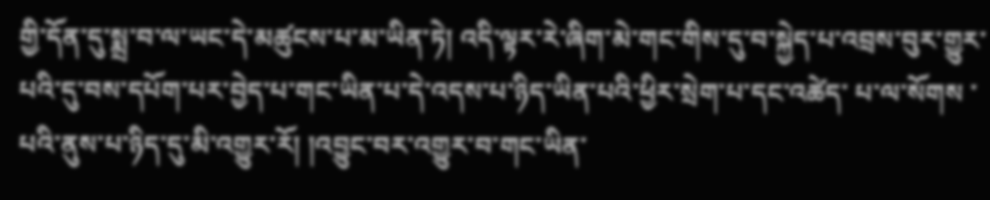གྱི་དོན་དུ་སྨྲ་བ་ལ་ཡང་དེ་མཚུངས་པ་མ་ཡིན་ཏེ། འདི་ལྟར་རེ་ཞིག་མེ་གང་གིས་དུ་བ་སྐྱེད་པ་འབྲས་བུར་གྱུར་པའི་དུ་བས་དཔོག་པར་བྱེད་པ་གང་ཡིན་པ་དེ་འདས་པ་ཉིད་ཡིན་པའི་ཕྱིར་སྲེག་པ་དང་འཚེད་ པ་ལ་སོགས ་པའི་ནུས་པ་ཉིད་དུ་མི་འགྱུར་རོ། །འབྱུང་བར་འགྱུར་བ་གང་ཡིན་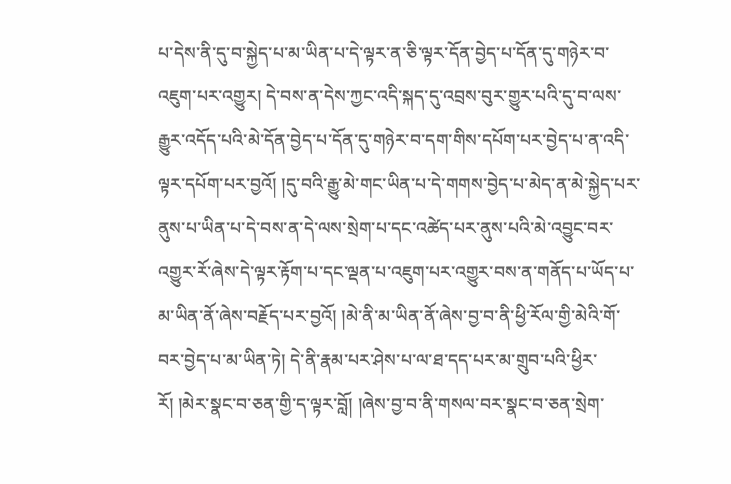པ་དེས་ནི་དུ་བ་སྐྱེད་པ་མ་ཡིན་པ་དེ་ལྟར་ན་ཅི་ལྟར་དོན་བྱེད་པ་དོན་དུ་གཉེར་བ་འཇུག་པར་འགྱུར། དེ་བས་ན་དེས་ཀྱང་འདི་སྐད་དུ་འབྲས་བུར་གྱུར་པའི་དུ་བ་ལས་རྒྱུར་འདོད་པའི་མེ་དོན་བྱེད་པ་དོན་དུ་གཉེར་བ་དག་གིས་དཔོག་པར་བྱེད་པ་ན་འདི་ལྟར་དཔོག་པར་བྱའོ། །དུ་བའི་རྒྱུ་མེ་གང་ཡིན་པ་དེ་གགས་བྱེད་པ་མེད་ན་མེ་སྐྱེད་པར་ནུས་པ་ཡིན་པ་དེ་བས་ན་དེ་ལས་སྲེག་པ་དང་འཚེད་པར་ནུས་པའི་མེ་འབྱུང་བར་འགྱུར་རོ་ཞེས་དེ་ལྟར་རྟོག་པ་དང་ལྡན་པ་འཇུག་པར་འགྱུར་བས་ན་གནོད་པ་ཡོད་པ་མ་ཡིན་ནོ་ཞེས་བརྗོད་པར་བྱའོ། །མེ་ནི་མ་ཡིན་ནོ་ཞེས་བྱ་བ་ནི་ཕྱི་རོལ་གྱི་མེའི་གོ་བར་བྱེད་པ་མ་ཡིན་ཏེ། དེ་ནི་རྣམ་པར་ཤེས་པ་ལ་ཐ་དད་པར་མ་གྲུབ་པའི་ཕྱིར་རོ། །མེར་སྣང་བ་ཅན་གྱི་ད་ལྟར་བློ། །ཞེས་བྱ་བ་ནི་གསལ་བར་སྣང་བ་ཅན་སྲེག་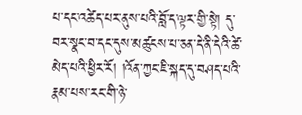པ་དང་འཚེད་པར་ནུས་པའི་བློ་ད་ལྟར་གྱི་སྟེ། དུ་བར་སྣང་བ་དང་དུས་མཚུངས་པ་ཅན་དེ་ནི་དེའི་ཚེ་མེད་པའི་ཕྱིར་རོ། །འོན་ཀྱང་ཇི་སྐད་དུ་བཤད་པའི་རྣམ་པས་རང་གི་ཉེ་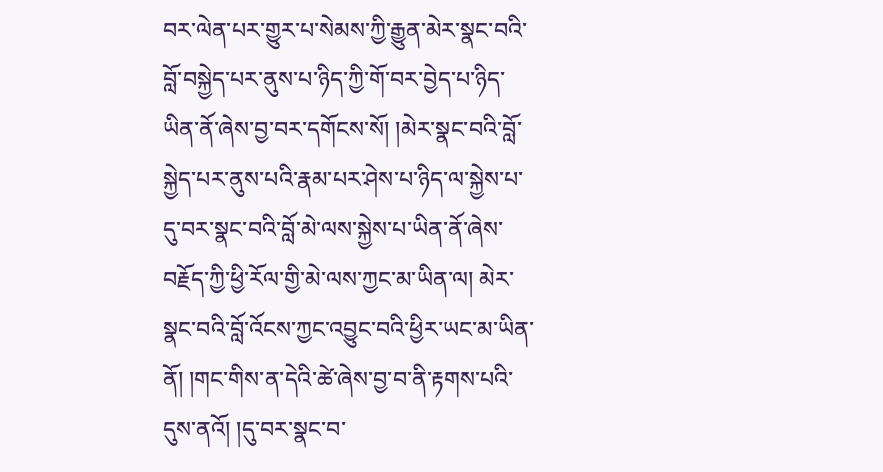བར་ལེན་པར་གྱུར་པ་སེམས་ཀྱི་རྒྱུན་མེར་སྣང་བའི་བློ་བསྐྱེད་པར་ནུས་པ་ཉིད་ཀྱི་གོ་བར་བྱེད་པ་ཉིད་ཡིན་ནོ་ཞེས་བྱ་བར་དགོངས་སོ། །མེར་སྣང་བའི་བློ་སྐྱེད་པར་ནུས་པའི་རྣམ་པར་ཤེས་པ་ཉིད་ལ་སྐྱེས་པ་དུ་བར་སྣང་བའི་བློ་མེ་ལས་སྐྱེས་པ་ཡིན་ནོ་ཞེས་བརྗོད་ཀྱི་ཕྱི་རོལ་གྱི་མེ་ལས་ཀྱང་མ་ཡིན་ལ། མེར་སྣང་བའི་བློ་འོངས་ཀྱང་འབྱུང་བའི་ཕྱིར་ཡང་མ་ཡིན་ནོ། །གང་གིས་ན་དེའི་ཚེ་ཞེས་བྱ་བ་ནི་རྟགས་པའི་དུས་ནའོ། །དུ་བར་སྣང་བ་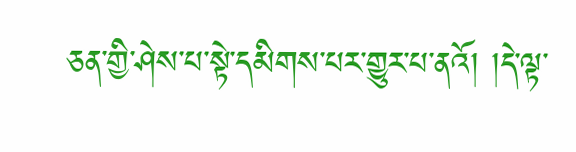ཅན་གྱི་ཤེས་པ་སྟེ་དམིགས་པར་གྱུར་པ་ནའོ། །དེ་ལྟ་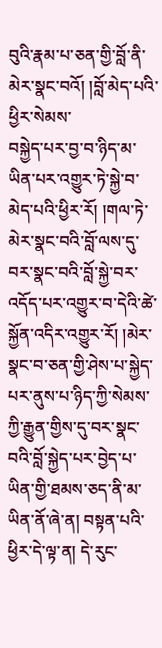བུའི་རྣམ་པ་ཅན་གྱི་བློ་ནི་མེར་སྣང་བའོ། །བློ་མེད་པའི་ཕྱིར་སེམས་
བསྐྱེད་པར་བྱ་བ་ཉིད་མ་ཡིན་པར་འགྱུར་ཏེ་སྐྱེ་བ་མེད་པའི་ཕྱིར་རོ། །གལ་ཏེ་མེར་སྣང་བའི་བློ་ལས་དུ་བར་སྣང་བའི་བློ་སྐྱེ་བར་འདོད་པར་འགྱུར་བ་དེའི་ཚེ་སྐྱོན་འདིར་འགྱུར་རོ། །མེར་སྣང་བ་ཅན་གྱི་ཤེས་པ་སྐྱེད་པར་ནུས་པ་ཉིད་ཀྱི་སེམས་ཀྱི་རྒྱུན་གྱིས་དུ་བར་སྣང་བའི་བློ་སྐྱེད་པར་བྱེད་པ་ཡིན་གྱི་ཐམས་ཅད་ནི་མ་ཡིན་ནོ་ཞེ་ན། བསྟན་པའི་ཕྱིར་དེ་ལྟ་ན། དེ་རུང་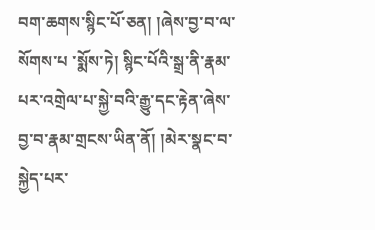བག་ཆགས་སྙིང་པོ་ཅན། །ཞེས་བྱ་བ་ལ་ སོགས་པ ་སྨོས་ཏེ། སྙིང་པོའི་སྒྲ་ནི་རྣམ་པར་འགྲེལ་པ་སྐྱེ་བའི་རྒྱུ་དང་རྟེན་ཞེས་བྱ་བ་རྣམ་གྲངས་ཡིན་ནོ། །མེར་སྣང་བ་སྐྱེད་པར་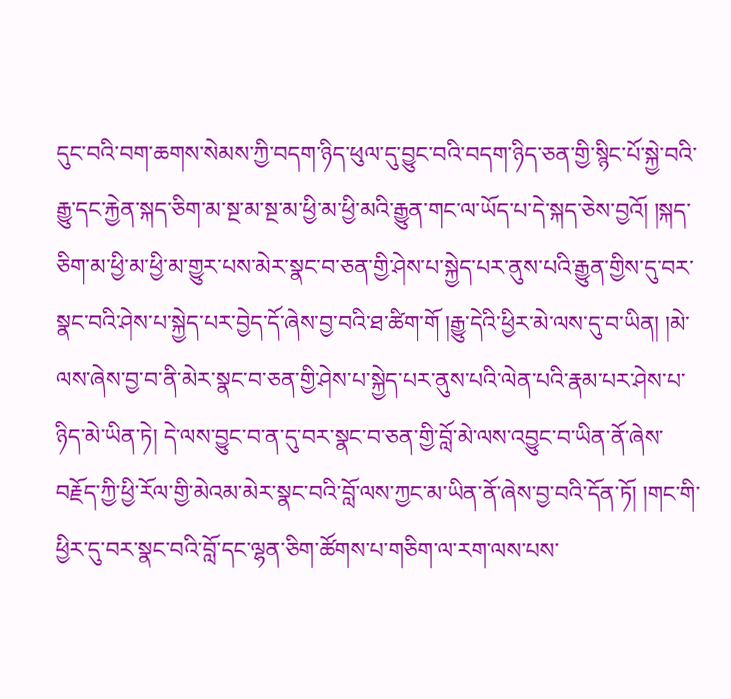དུང་བའི་བག་ཆགས་སེམས་ཀྱི་བདག་ཉིད་ཕུལ་དུ་བྱུང་བའི་བདག་ཉིད་ཅན་གྱི་སྙིང་པོ་སྐྱེ་བའི་རྒྱུ་དང་རྐྱེན་སྐད་ཅིག་མ་སྔ་མ་སྔ་མ་ཕྱི་མ་ཕྱི་མའི་རྒྱུན་གང་ལ་ཡོད་པ་དེ་སྐད་ཅེས་བྱའོ། །སྐད་ཅིག་མ་ཕྱི་མ་ཕྱི་མ་གྱུར་པས་མེར་སྣང་བ་ཅན་གྱི་ཤེས་པ་སྐྱེད་པར་ནུས་པའི་རྒྱུན་གྱིས་དུ་བར་སྣང་བའི་ཤེས་པ་སྐྱེད་པར་བྱེད་དོ་ཞེས་བྱ་བའི་ཐ་ཚིག་གོ །རྒྱུ་དེའི་ཕྱིར་མེ་ལས་དུ་བ་ཡིན། །མེ་ལས་ཞེས་བྱ་བ་ནི་མེར་སྣང་བ་ཅན་གྱི་ཤེས་པ་སྐྱེད་པར་ནུས་པའི་ལེན་པའི་རྣམ་པར་ཤེས་པ་ཉིད་མེ་ཡིན་ཏེ། དེ་ལས་བྱུང་བ་ན་དུ་བར་སྣང་བ་ཅན་གྱི་བློ་མེ་ལས་འབྱུང་བ་ཡིན་ནོ་ཞེས་བརྗོད་ཀྱི་ཕྱི་རོལ་གྱི་མེའམ་མེར་སྣང་བའི་བློ་ལས་ཀྱང་མ་ཡིན་ནོ་ཞེས་བྱ་བའི་དོན་ཏོ། །གང་གི་ཕྱིར་དུ་བར་སྣང་བའི་བློ་དང་ལྷན་ཅིག་ཚོགས་པ་གཅིག་ལ་རག་ལས་པས་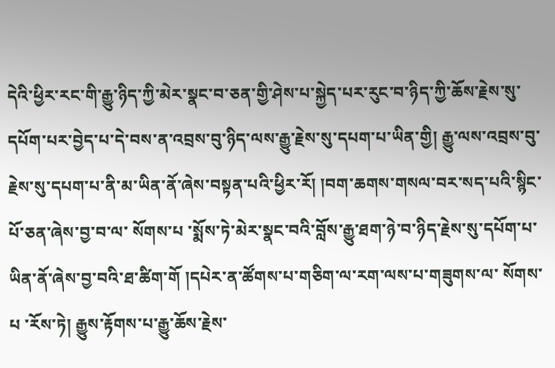དེའི་ཕྱིར་རང་གི་རྒྱུ་ཉིད་ཀྱི་མེར་སྣང་བ་ཅན་གྱི་ཤེས་པ་སྐྱེད་པར་རུང་བ་ཉིད་ཀྱི་ཆོས་རྗེས་སུ་དཔོག་པར་བྱེད་པ་དེ་བས་ན་འབྲས་བུ་ཉིད་ལས་རྒྱུ་རྗེས་སུ་དཔག་པ་ཡིན་གྱི། རྒྱུ་ལས་འབྲས་བུ་རྗེས་སུ་དཔག་པ་ནི་མ་ཡིན་ནོ་ཞེས་བསྟན་པའི་ཕྱིར་རོ། །བག་ཆགས་གསལ་བར་སད་པའི་སྙིང་པོ་ཅན་ཞེས་བྱ་བ་ལ་ སོགས་པ ་སྨོས་ཏེ་མེར་སྣང་བའི་བློས་རྒྱུ་ཐག་ཉེ་བ་ཉིད་རྗེས་སུ་དཔོག་པ་ཡིན་ནོ་ཞེས་བྱ་བའི་ཐ་ཚིག་གོ །དཔེར་ན་ཚོགས་པ་གཅིག་ལ་རག་ལས་པ་གཟུགས་ལ་ སོགས་པ ་རོས་ཏེ། རྒྱུས་རྟོགས་པ་རྒྱུ་ཆོས་རྗེས་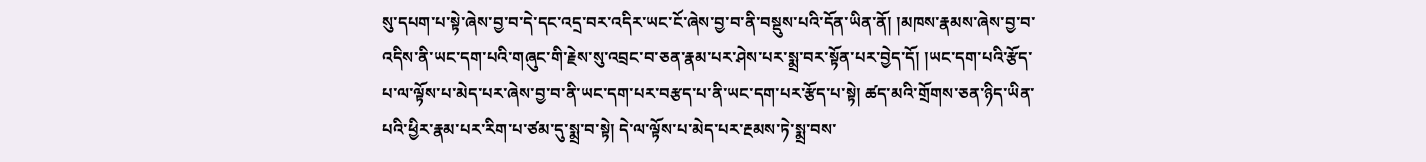སུ་དཔག་པ་སྟེ་ཞེས་བྱ་བ་དེ་དང་འདྲ་བར་འདིར་ཡང་ངོ་ཞེས་བྱ་བ་ནི་བསྡུས་པའི་དོན་ཡིན་ནོ། །མཁས་རྣམས་ཞེས་བྱ་བ་འདིས་ནི་ཡང་དག་པའི་གཞུང་གི་རྗེས་སུ་འབྲང་བ་ཅན་རྣམ་པར་ཤེས་པར་སྨྲ་བར་སྟོན་པར་བྱེད་དོ། །ཡང་དག་པའི་རྩོད་པ་ལ་ལྟོས་པ་མེད་པར་ཞེས་བྱ་བ་ནི་ཡང་དག་པར་བརྩད་པ་ནི་ཡང་དག་པར་རྩོད་པ་སྟེ། ཚད་མའི་གྲོགས་ཅན་ཉིད་ཡིན་པའི་ཕྱིར་རྣམ་པར་རིག་པ་ཙམ་དུ་སྨྲ་བ་སྟེ། དེ་ལ་ལྟོས་པ་མེད་པར་རྔམས་ཏེ་སྨྲ་བས་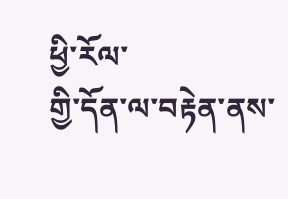ཕྱི་རོལ་
གྱི་དོན་ལ་བརྟེན་ནས་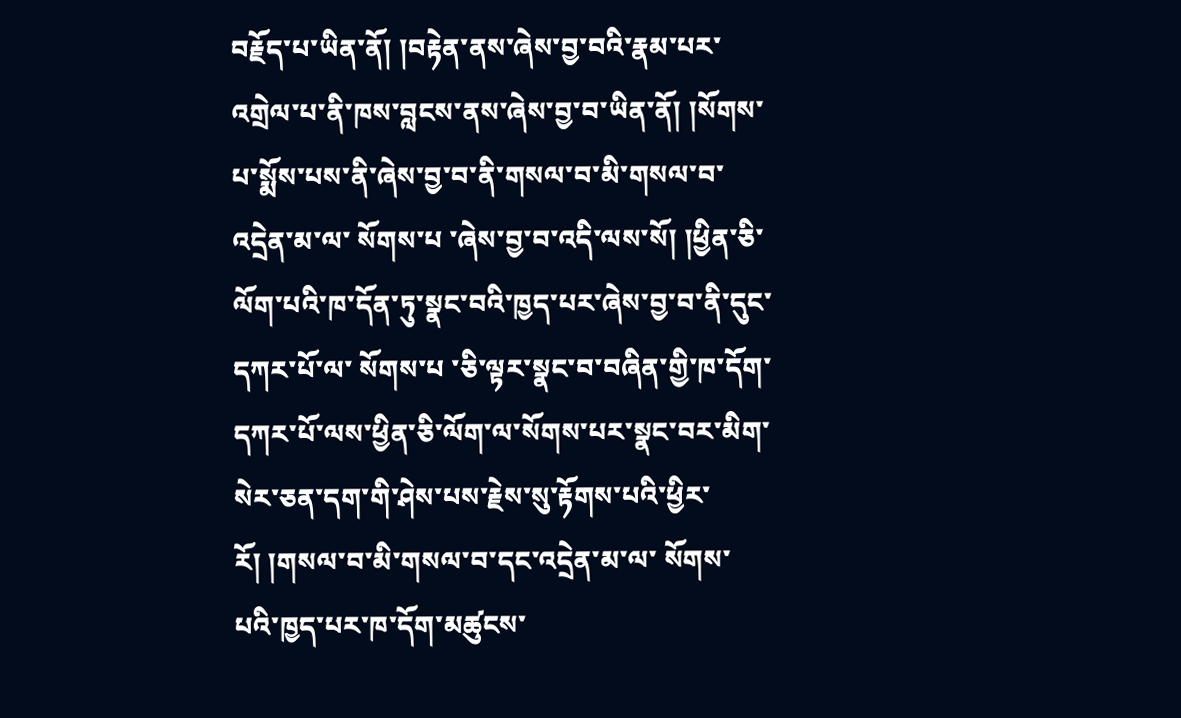བརྗོད་པ་ཡིན་ནོ། །བརྟེན་ནས་ཞེས་བྱ་བའི་རྣམ་པར་འགྲེལ་པ་ནི་ཁས་བླངས་ནས་ཞེས་བྱ་བ་ཡིན་ནོ། །སོགས་པ་སྨོས་པས་ནི་ཞེས་བྱ་བ་ནི་གསལ་བ་མི་གསལ་བ་འདྲེན་མ་ལ་ སོགས་པ ་ཞེས་བྱ་བ་འདི་ལས་སོ། །ཕྱིན་ཅི་ལོག་པའི་ཁ་དོན་ཏུ་སྣང་བའི་ཁྱད་པར་ཞེས་བྱ་བ་ནི་དུང་དཀར་པོ་ལ་ སོགས་པ ་ཅི་ལྟར་སྣང་བ་བཞིན་གྱི་ཁ་དོག་དཀར་པོ་ལས་ཕྱིན་ཅི་ལོག་ལ་སོགས་པར་སྣང་བར་མིག་སེར་ཅན་དག་གི་ཤེས་པས་རྗེས་སུ་རྟོགས་པའི་ཕྱིར་རོ། །གསལ་བ་མི་གསལ་བ་དང་འདྲེན་མ་ལ་ སོགས་པའི་ཁྱད་པར་ཁ་དོག་མཚུངས་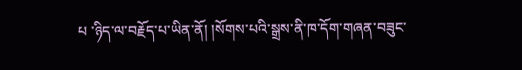པ ་ཉིད་ལ་བརྗོད་པ་ཡིན་ནོ། །སོགས་པའི་སྒྲས་ནི་ཁ་དོག་གཞན་བཟུང་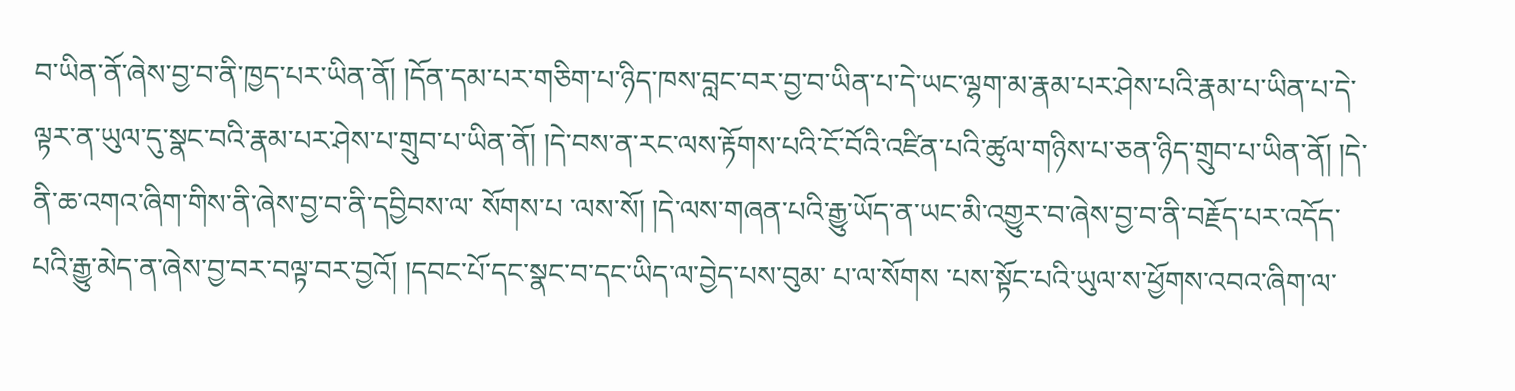བ་ཡིན་ནོ་ཞེས་བྱ་བ་ནི་ཁྱད་པར་ཡིན་ནོ། །དོན་དམ་པར་གཅིག་པ་ཉིད་ཁས་བླང་བར་བྱ་བ་ཡིན་པ་དེ་ཡང་ལྷག་མ་རྣམ་པར་ཤེས་པའི་རྣམ་པ་ཡིན་པ་དེ་ལྟར་ན་ཡུལ་དུ་སྣང་བའི་རྣམ་པར་ཤེས་པ་གྲུབ་པ་ཡིན་ནོ། །དེ་བས་ན་རང་ལས་རྟོགས་པའི་ངོ་བོའི་འཛིན་པའི་ཚུལ་གཉིས་པ་ཅན་ཉིད་གྲུབ་པ་ཡིན་ནོ། །དེ་ནི་ཆ་འགའ་ཞིག་གིས་ནི་ཞེས་བྱ་བ་ནི་དབྱིབས་ལ་ སོགས་པ ་ལས་སོ། །དེ་ལས་གཞན་པའི་རྒྱུ་ཡོད་ན་ཡང་མི་འགྱུར་བ་ཞེས་བྱ་བ་ནི་བརྗོད་པར་འདོད་པའི་རྒྱུ་མེད་ན་ཞེས་བྱ་བར་བལྟ་བར་བྱའོ། །དབང་པོ་དང་སྣང་བ་དང་ཡིད་ལ་བྱེད་པས་བུམ་ པ་ལ་སོགས ་པས་སྟོང་པའི་ཡུལ་ས་ཕྱོགས་འབའ་ཞིག་ལ་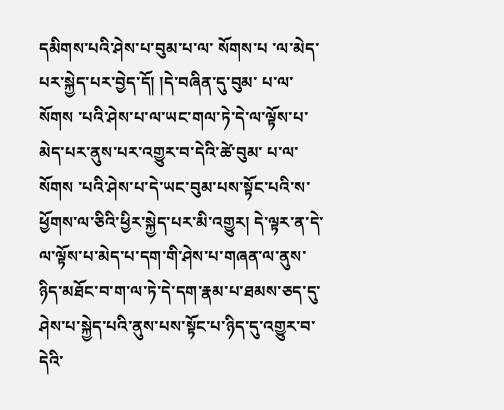དམིགས་པའི་ཤེས་པ་བུམ་པ་ལ་ སོགས་པ ་ལ་མེད་པར་སྐྱེད་པར་བྱེད་དོ། །དེ་བཞིན་དུ་བུམ་ པ་ལ་སོགས ་པའི་ཤེས་པ་ལ་ཡང་གལ་ཏེ་དེ་ལ་ལྟོས་པ་མེད་པར་ནུས་པར་འགྱུར་བ་དེའི་ཚེ་བུམ་ པ་ལ་སོགས ་པའི་ཤེས་པ་དེ་ཡང་བུམ་པས་སྟོང་པའི་ས་ཕྱོགས་ལ་ཅིའི་ཕྱིར་སྐྱེད་པར་མི་འགྱུར། དེ་ལྟར་ན་དེ་ལ་ལྟོས་པ་མེད་པ་དག་གི་ཤེས་པ་གཞན་ལ་ནུས་ཉིད་མཐོང་བ་ག་ལ་ཏེ་དེ་དག་རྣམ་པ་ཐམས་ཅད་དུ་ཤེས་པ་སྐྱེད་པའི་ནུས་པས་སྟོང་པ་ཉིད་དུ་འགྱུར་བ་དེའི་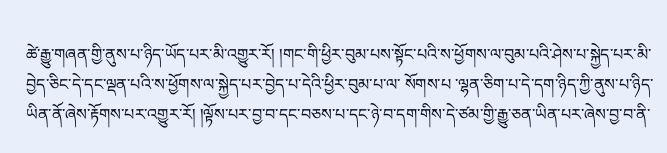ཚེ་རྒྱུ་གཞན་གྱི་ནུས་པ་ཉིད་ཡོད་པར་མི་འགྱུར་རོ། །གང་གི་ཕྱིར་བུམ་པས་སྟོང་པའི་ས་ཕྱོགས་ལ་བུམ་པའི་ཤེས་པ་སྐྱེད་པར་མི་བྱེད་ཅིང་དེ་དང་ལྡན་པའི་ས་ཕྱོགས་ལ་སྐྱེད་པར་བྱེད་པ་དེའི་ཕྱིར་བུམ་པ་ལ་ སོགས་པ ་ལྷན་ཅིག་པ་དེ་དག་ཉིད་ཀྱི་ནུས་པ་ཉིད་ཡིན་ནོ་ཞེས་རྟོགས་པར་འགྱུར་རོ། །ལྟོས་པར་བྱ་བ་དང་བཅས་པ་དང་ཉེ་བ་དག་གིས་དེ་ཙམ་གྱི་རྒྱུ་ཅན་ཡིན་པར་ཞེས་བྱ་བ་ནི་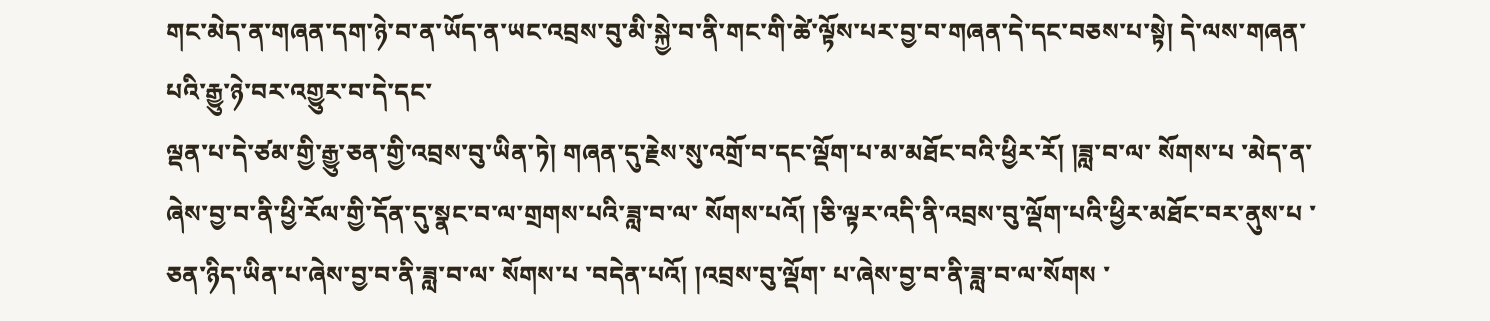གང་མེད་ན་གཞན་དག་ཉེ་བ་ན་ཡོད་ན་ཡང་འབྲས་བུ་མི་སྐྱེ་བ་ནི་གང་གི་ཚེ་ལྟོས་པར་བྱ་བ་གཞན་དེ་དང་བཅས་པ་སྟེ། དེ་ལས་གཞན་པའི་རྒྱུ་ཉེ་བར་འགྱུར་བ་དེ་དང་
ལྡན་པ་དེ་ཙམ་གྱི་རྒྱུ་ཅན་གྱི་འབྲས་བུ་ཡིན་ཏེ། གཞན་དུ་རྗེས་སུ་འགྲོ་བ་དང་ལྡོག་པ་མ་མཐོང་བའི་ཕྱིར་རོ། །ཟླ་བ་ལ་ སོགས་པ ་མེད་ན་ཞེས་བྱ་བ་ནི་ཕྱི་རོལ་གྱི་དོན་དུ་སྣང་བ་ལ་གྲགས་པའི་ཟླ་བ་ལ་ སོགས་པའོ། །ཅི་ལྟར་འདི་ནི་འབྲས་བུ་ལྡོག་པའི་ཕྱིར་མཐོང་བར་ནུས་པ ་ཅན་ཉིད་ཡིན་པ་ཞེས་བྱ་བ་ནི་ཟླ་བ་ལ་ སོགས་པ ་བདེན་པའོ། །འབྲས་བུ་ལྡོག་ པ་ཞེས་བྱ་བ་ནི་ཟླ་བ་ལ་སོགས ་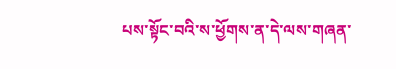པས་སྟོང་བའི་ས་ཕྱོགས་ན་དེ་ལས་གཞན་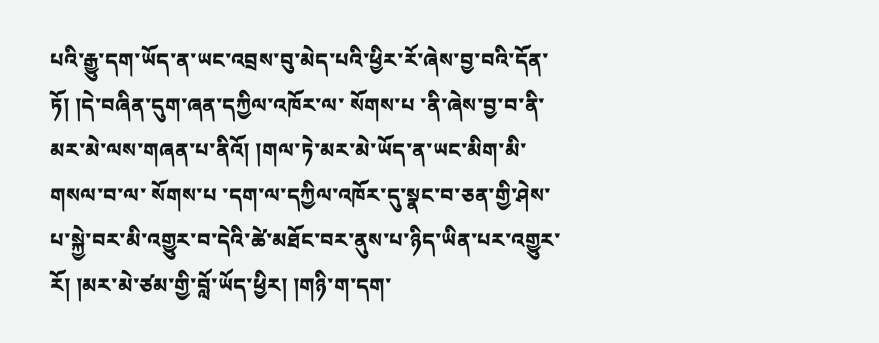པའི་རྒྱུ་དག་ཡོད་ན་ཡང་འབྲས་བུ་མེད་པའི་ཕྱིར་རོ་ཞེས་བྱ་བའི་དོན་ཏོ། །དེ་བཞིན་དུག་ཞན་དཀྱིལ་འཁོར་ལ་ སོགས་པ ་ནི་ཞེས་བྱ་བ་ནི་མར་མེ་ལས་གཞན་པ་ནིའོ། །གལ་ཏེ་མར་མེ་ཡོད་ན་ཡང་མིག་མི་གསལ་བ་ལ་ སོགས་པ ་དག་ལ་དཀྱིལ་འཁོར་དུ་སྣང་བ་ཅན་གྱི་ཤེས་པ་སྐྱེ་བར་མི་འགྱུར་བ་དེའི་ཚེ་མཐོང་བར་ནུས་པ་ཉིད་ཡིན་པར་འགྱུར་རོ། །མར་མེ་ཙམ་གྱི་བློ་ཡོད་ཕྱིར། །གཉི་ག་དག་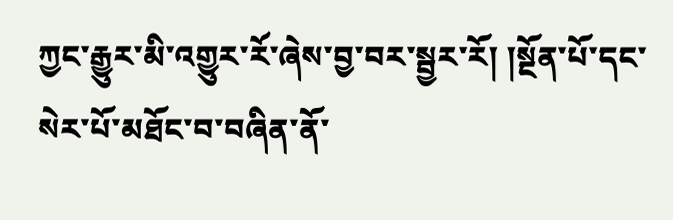ཀྱང་རྒྱུར་མི་འགྱུར་རོ་ཞེས་བྱ་བར་སྦྱར་རོ། །སྔོན་པོ་དང་སེར་པོ་མཐོང་བ་བཞིན་ནོ་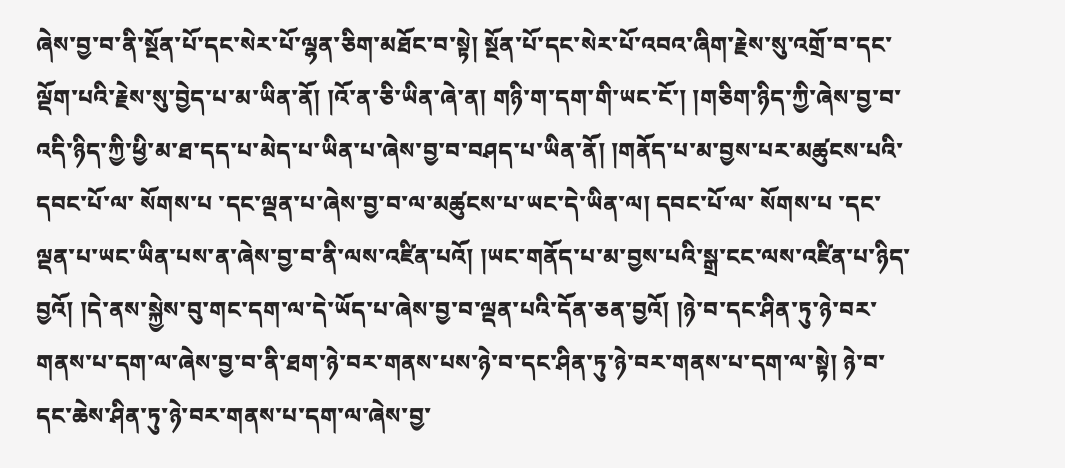ཞེས་བྱ་བ་ནི་སྔོན་པོ་དང་སེར་པོ་ལྷན་ཅིག་མཐོང་བ་སྟེ། སྔོན་པོ་དང་སེར་པོ་འབའ་ཞིག་རྗེས་སུ་འགྲོ་བ་དང་ལྡོག་པའི་རྗེས་སུ་བྱེད་པ་མ་ཡིན་ནོ། །འོ་ན་ཅི་ཡིན་ཞེ་ན། གཉི་ག་དག་གི་ཡང་ངོ་། །གཅིག་ཉིད་ཀྱི་ཞེས་བྱ་བ་འདི་ཉིད་ཀྱི་ཕྱི་མ་ཐ་དད་པ་མེད་པ་ཡིན་པ་ཞེས་བྱ་བ་བཤད་པ་ཡིན་ནོ། །གནོད་པ་མ་བྱས་པར་མཚུངས་པའི་དབང་པོ་ལ་ སོགས་པ ་དང་ལྡན་པ་ཞེས་བྱ་བ་ལ་མཚུངས་པ་ཡང་དེ་ཡིན་ལ། དབང་པོ་ལ་ སོགས་པ ་དང་ལྡན་པ་ཡང་ཡིན་པས་ན་ཞེས་བྱ་བ་ནི་ལས་འཛིན་པའོ། །ཡང་གནོད་པ་མ་བྱས་པའི་སྒྲ་ངང་ལས་འཛིན་པ་ཉིད་བྱའོ། །དེ་ནས་སྐྱེས་བུ་གང་དག་ལ་དེ་ཡོད་པ་ཞེས་བྱ་བ་ལྡན་པའི་དོན་ཅན་བྱའོ། །ཉེ་བ་དང་ཤིན་ཏུ་ཉེ་བར་གནས་པ་དག་ལ་ཞེས་བྱ་བ་ནི་ཐག་ཉེ་བར་གནས་པས་ཉེ་བ་དང་ཤིན་ཏུ་ཉེ་བར་གནས་པ་དག་ལ་སྟེ། ཉེ་བ་དང་ཆེས་ཤིན་ཏུ་ཉེ་བར་གནས་པ་དག་ལ་ཞེས་བྱ་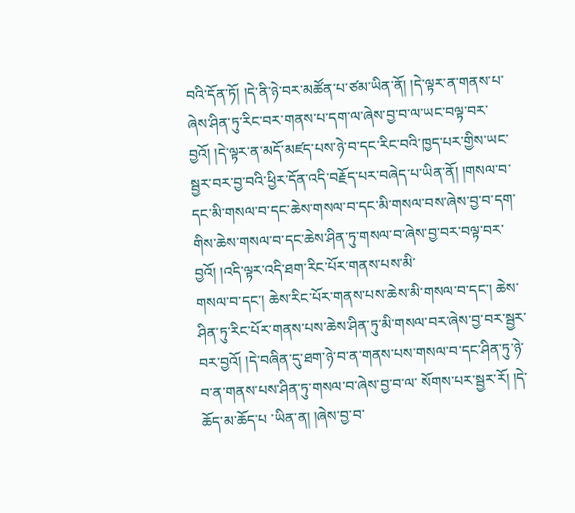བའི་དོན་ཏོ། །དེ་ནི་ཉེ་བར་མཚོན་པ་ཙམ་ཡིན་ནོ། །དེ་ལྟར་ན་གནས་པ་ཞེས་ཤིན་ཏུ་རིང་བར་གནས་པ་དག་ལ་ཞེས་བྱ་བ་ལ་ཡང་བལྟ་བར་བྱའོ། །དེ་ལྟར་ན་མདོ་མཛད་པས་ཉེ་བ་དང་རིང་བའི་ཁྱད་པར་གྱིས་ཡང་སྦྱར་བར་བྱ་བའི་ཕྱིར་དོན་འདི་བརྗོད་པར་བཞེད་པ་ཡིན་ནོ། །གསལ་བ་དང་མི་གསལ་བ་དང་ཆེས་གསལ་བ་དང་མི་གསལ་བས་ཞེས་བྱ་བ་དག་གིས་ཆེས་གསལ་བ་དང་ཆེས་ཤིན་ཏུ་གསལ་བ་ཞེས་བྱ་བར་བལྟ་བར་བྱའོ། །འདི་ལྟར་འདི་ཐག་རིང་པོར་གནས་པས་མི་
གསལ་བ་དང་། ཆེས་རིང་པོར་གནས་པས་ཆེས་མི་གསལ་བ་དང་། ཆེས་ཤིན་ཏུ་རིང་པོར་གནས་པས་ཆེས་ཤིན་ཏུ་མི་གསལ་བར་ཞེས་བྱ་བར་སྦྱར་བར་བྱའོ། །དེ་བཞིན་དུ་ཐག་ཉེ་བ་ན་གནས་པས་གསལ་བ་དང་ཤིན་ཏུ་ཉེ་བ་ན་གནས་པས་ཤིན་ཏུ་གསལ་བ་ཞེས་བྱ་བ་ལ་ སོགས་པར་སྦྱར་རོ། །དེ་ཆོད་མ་ཆོད་པ ་ཡིན་ན། །ཞེས་བྱ་བ་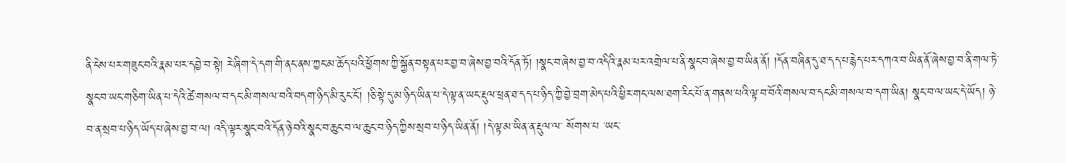ནི་ངེས་པར་གཟུང་བའི་རྣམ་པར་དབྱེ་བ་སྟེ། རེ་ཞིག་དེ་དག་གི་ནང་ནས་ཀྱང་མ་ཆོད་པའི་ཕྱོགས་ཀྱི་སྐྱོན་བསྟན་པར་བྱ་བ་ཞེས་བྱ་བའི་དོན་ཏོ། །སྣང་བ་ཞེས་བྱ་བ་འདིའི་རྣམ་པར་འགྲེལ་པ་ནི་སྣང་བ་ཞེས་བྱ་བ་ཡིན་ནོ། །དོན་བཞིན་དུ་ཐ་དད་པ་རྙེད་པར་དཀའ་བ་ཡིན་ནོ་ཞེས་བྱ་བ་ནི་གལ་ཏེ་སྣང་བ་ཡང་གཅིག་ཡིན་པ་དེའི་ཚེ་གསལ་བ་དང་མི་གསལ་བའི་བདག་ཉིད་མི་རུང་ངོ་། །ཅི་སྟེ་དུ་མ་ཉིད་ཡིན་པ་དེ་ལྟ་ན་ཡང་རྡུལ་ཕྲན་ཐ་དད་པ་ཉིད་ཀྱི་བྱེ་བྲག་མེད་པའི་ཕྱིར་གང་ལས་ཐག་རིང་པོ་ན་གནས་པའི་ལྟ་བ་བོའི་གསལ་བ་དང་མི་གསལ་བ་དག་ཡིན། སྣང་བ་ལ་ཡང་དེ་ཡོད། ཉེ་བ་ན་སྲབ་པ་ཉིད་ཡོད་པ་ཞེས་བྱ་བ་ལ། འདི་ལྟར་སྣང་བའི་དོན་ཉེ་བའི་སྣང་བ་ཆུང་བ་ལ་ཆུང་བ་ཉིད་ཀྱིས་སྲབ་པ་ཉིད་ཡིན་ནོ། །དེ་ལྟ་མ་ཡིན་ན་རྡུལ་ལ་ སོགས་པ ་ཡང་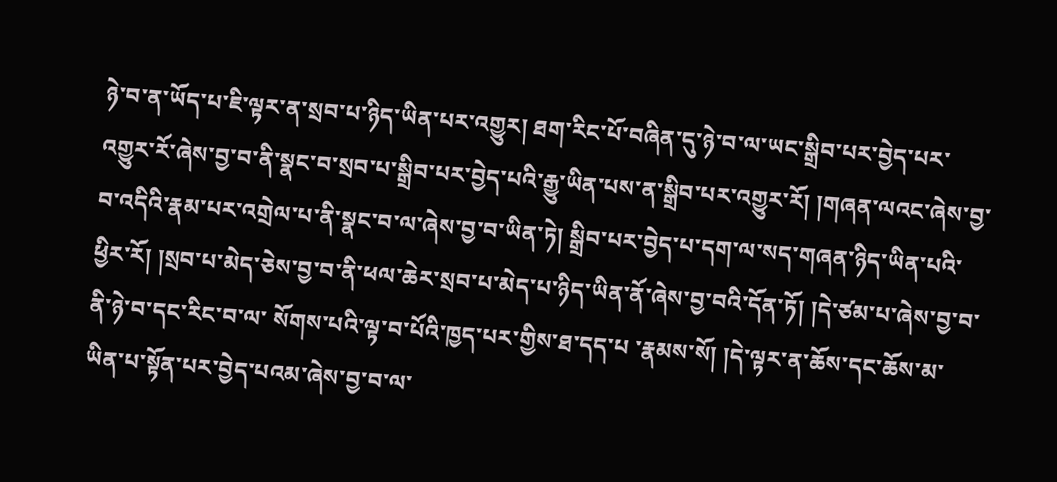ཉེ་བ་ན་ཡོད་པ་ཇི་ལྟར་ན་སྲབ་པ་ཉིད་ཡིན་པར་འགྱུར། ཐག་རིང་པོ་བཞིན་དུ་ཉེ་བ་ལ་ཡང་སྒྲིབ་པར་བྱེད་པར་འགྱུར་རོ་ཞེས་བྱ་བ་ནི་སྣང་བ་སྲབ་པ་སྒྲིབ་པར་བྱེད་པའི་རྒྱུ་ཡིན་པས་ན་སྒྲིབ་པར་འགྱུར་རོ། །གཞན་ལའང་ཞེས་བྱ་བ་འདིའི་རྣམ་པར་འགྲེལ་པ་ནི་སྣང་བ་ལ་ཞེས་བྱ་བ་ཡིན་ཏེ། སྒྲིབ་པར་བྱེད་པ་དག་ལ་སད་གཞན་ཉིད་ཡིན་པའི་ཕྱིར་རོ། །སྲབ་པ་མེད་ཅེས་བྱ་བ་ནི་ཕལ་ཆེར་སྲབ་པ་མེད་པ་ཉིད་ཡིན་ནོ་ཞེས་བྱ་བའི་དོན་ཏོ། །དེ་ཙམ་པ་ཞེས་བྱ་བ་ནི་ཉེ་བ་དང་རིང་བ་ལ་ སོགས་པའི་ལྟ་བ་པོའི་ཁྱད་པར་གྱིས་ཐ་དད་པ ་རྣམས་སོ། །དེ་ལྟར་ན་ཆོས་དང་ཆོས་མ་ཡིན་པ་སྟོན་པར་བྱེད་པའམ་ཞེས་བྱ་བ་ལ་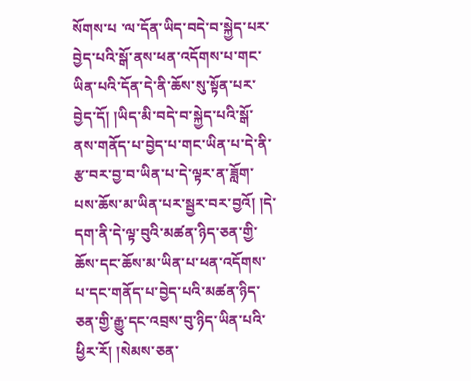སོགས་པ ་ལ་དོན་ཡིད་བདེ་བ་སྐྱེད་པར་བྱེད་པའི་སྒོ་ནས་ཕན་འདོགས་པ་གང་ཡིན་པའི་དོན་དེ་ནི་ཆོས་སུ་སྟོན་པར་བྱེད་དོ། །ཡིད་མི་བདེ་བ་སྐྱེད་པའི་སྒོ་ནས་གནོད་པ་བྱེད་པ་གང་ཡིན་པ་དེ་ནི་རྩ་བར་བྱ་བ་ཡིན་པ་དེ་ལྟར་ན་ཟློག་པས་ཆོས་མ་ཡིན་པར་སྦྱར་བར་བྱའོ། །དེ་དག་ནི་དེ་ལྟ་བུའི་མཚན་ཉིད་ཅན་གྱི་ཆོས་དང་ཆོས་མ་ཡིན་པ་ཕན་འདོགས་པ་དང་གནོད་པ་བྱེད་པའི་མཚན་ཉིད་ཅན་གྱི་རྒྱུ་དང་འབྲས་བུ་ཉིད་ཡིན་པའི་ཕྱིར་རོ། །སེམས་ཅན་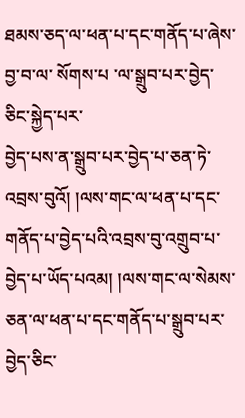ཐམས་ཅད་ལ་ཕན་པ་དང་གནོད་པ་ཞེས་བྱ་བ་ལ་ སོགས་པ ་ལ་སྒྲུབ་པར་བྱེད་ཅིང་སྐྱེད་པར་
བྱེད་པས་ན་སྒྲུབ་པར་བྱེད་པ་ཅན་ཏེ་འབྲས་བུའོ། །ལས་གང་ལ་ཕན་པ་དང་གནོད་པ་བྱེད་པའི་འབྲས་བུ་འགྲུབ་པ་བྱེད་པ་ཡོད་པའམ། །ལས་གང་ལ་སེམས་ཅན་ལ་ཕན་པ་དང་གནོད་པ་སྒྲུབ་པར་བྱེད་ཅིང་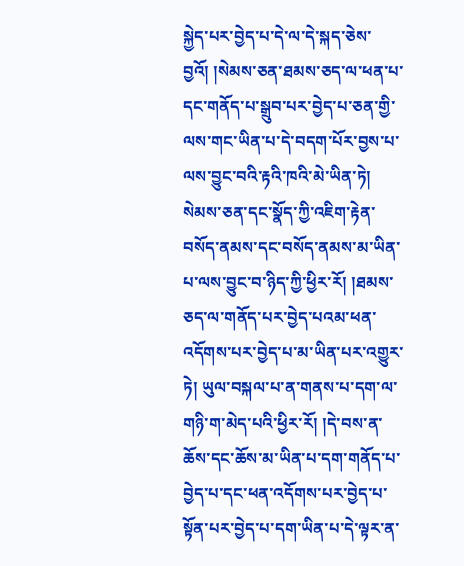སྐྱེད་པར་བྱེད་པ་དེ་ལ་དེ་སྐད་ཅེས་བྱའོ། །སེམས་ཅན་ཐམས་ཅད་ལ་ཕན་པ་དང་གནོད་པ་སྒྲུབ་པར་བྱེད་པ་ཅན་གྱི་ལས་གང་ཡིན་པ་དེ་བདག་པོར་བྱས་པ་ལས་བྱུང་བའི་རྟའི་ཁའི་མེ་ཡིན་ཏེ། སེམས་ཅན་དང་སྣོད་ཀྱི་འཇིག་རྟེན་བསོད་ནམས་དང་བསོད་ནམས་མ་ཡིན་པ་ལས་བྱུང་བ་ཉིད་ཀྱི་ཕྱིར་རོ། །ཐམས་ཅད་ལ་གནོད་པར་བྱེད་པའམ་ཕན་འདོགས་པར་བྱེད་པ་མ་ཡིན་པར་འགྱུར་ཏེ། ཡུལ་བསྐལ་པ་ན་གནས་པ་དག་ལ་གཉི་ག་མེད་པའི་ཕྱིར་རོ། །དེ་བས་ན་ཆོས་དང་ཆོས་མ་ཡིན་པ་དག་གནོད་པ་བྱེད་པ་དང་ཕན་འདོགས་པར་བྱེད་པ་སྟོན་པར་བྱེད་པ་དག་ཡིན་པ་དེ་ལྟར་ན་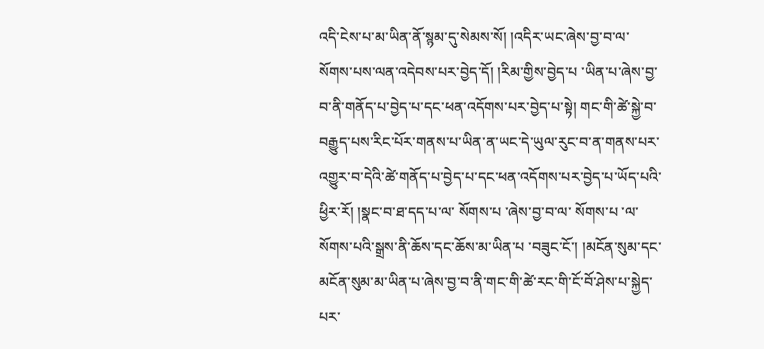འདི་ངེས་པ་མ་ཡིན་ནོ་སྙམ་དུ་སེམས་སོ། །འདིར་ཡང་ཞེས་བྱ་བ་ལ་ སོགས་པས་ལན་འདེབས་པར་བྱེད་དོ། །རིམ་གྱིས་བྱེད་པ ་ཡིན་པ་ཞེས་བྱ་བ་ནི་གནོད་པ་བྱེད་པ་དང་ཕན་འདོགས་པར་བྱེད་པ་སྟེ། གང་གི་ཚེ་སྐྱེ་བ་བརྒྱུད་པས་རིང་པོར་གནས་པ་ཡིན་ན་ཡང་དེ་ཡུལ་རུང་བ་ན་གནས་པར་འགྱུར་བ་དེའི་ཚེ་གནོད་པ་བྱེད་པ་དང་ཕན་འདོགས་པར་བྱེད་པ་ཡོད་པའི་ཕྱིར་རོ། །སྣང་བ་ཐ་དད་པ་ལ་ སོགས་པ ་ཞེས་བྱ་བ་ལ་ སོགས་པ ་ལ་ སོགས་པའི་སྒྲས་ནི་ཆོས་དང་ཆོས་མ་ཡིན་པ ་བཟུང་ངོ་། །མངོན་སུམ་དང་མངོན་སུམ་མ་ཡིན་པ་ཞེས་བྱ་བ་ནི་གང་གི་ཚེ་རང་གི་ངོ་བོ་ཤེས་པ་སྐྱེད་པར་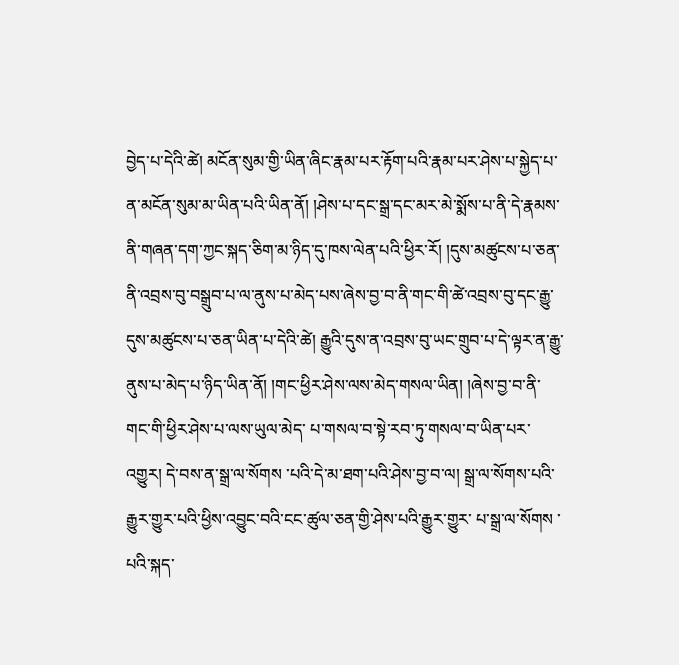བྱེད་པ་དེའི་ཚེ། མངོན་སུམ་གྱི་ཡིན་ཞིང་རྣམ་པར་རྟོག་པའི་རྣམ་པར་ཤེས་པ་སྐྱེད་པ་ན་མངོན་སུམ་མ་ཡིན་པའི་ཡིན་ནོ། །ཤེས་པ་དང་སྒྲ་དང་མར་མེ་སྨོས་པ་ནི་དེ་རྣམས་ནི་གཞན་དག་ཀྱང་སྐད་ཅིག་མ་ཉིད་དུ་ཁས་ལེན་པའི་ཕྱིར་རོ། །དུས་མཚུངས་པ་ཅན་ནི་འབྲས་བུ་བསྒྲུབ་པ་ལ་ནུས་པ་མེད་པས་ཞེས་བྱ་བ་ནི་གང་གི་ཚེ་འབྲས་བུ་དང་རྒྱུ་དུས་མཚུངས་པ་ཅན་ཡིན་པ་དེའི་ཚེ། རྒྱུའི་དུས་ན་འབྲས་བུ་ཡང་གྲུབ་པ་དེ་ལྟར་ན་རྒྱུ་ནུས་པ་མེད་པ་ཉིད་ཡིན་ནོ། །གང་ཕྱིར་ཤེས་ལས་མེད་གསལ་ཡིན། །ཞེས་བྱ་བ་ནི་གང་གི་ཕྱིར་ཤེས་པ་ལས་ཡུལ་མེད་ པ་གསལ་བ་སྟེ་རབ་ཏུ་གསལ་བ་ཡིན་པར་འགྱུར། དེ་བས་ན་སྒྲ་ལ་སོགས ་པའི་དེ་མ་ཐག་པའི་ཤེས་བྱ་བ་ལ། སྒྲ་ལ་སོགས་པའི་རྒྱུར་གྱུར་པའི་ཕྱིས་འབྱུང་བའི་ངང་ཚུལ་ཅན་གྱི་ཤེས་པའི་རྒྱུར་གྱུར་ པ་སྒྲ་ལ་སོགས ་པའི་སྐད་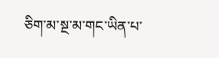ཅིག་མ་སྔ་མ་གང་ཡིན་པ་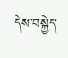དེས་བསྐྱེད་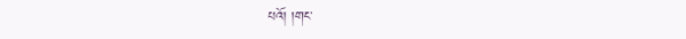པའོ། །གང་